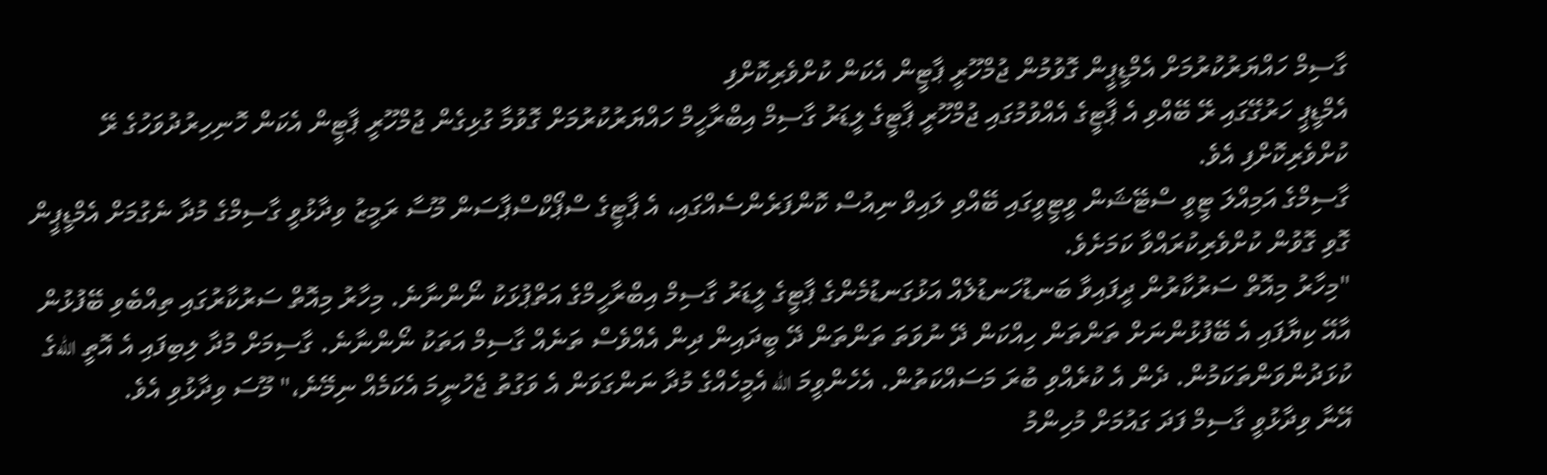ގާސިމް ހައްޔަރުކުރުމަށް އެމްޑީޕީން ގޮވުމުން ޖުމްހޫރީ ޕާޓީން އެކަން ކުށްވެރިކޮށްފި
އެމްޑީޕީ ހަރުގޭގައި ރޭ ބޭއްވި އެ ޕާޓީގެ އެއްވުމުގައި ޖުމްހޫރީ ޕާޓީގެ ލީޑަރު ގާސިމް އިބްރާހީމް ހައްޔަރުކުރުމަށް ގޮވުމާ ގުޅިގެން ޖުމްހޫރީ ޕާޓީން އެކަން ހޮނިހިރުދުވަހުގެ ރޭ ކުށްވެރިކޮށްފި އެވެ.
ގާސިމްގެ އަމިއްލަ ޓީވީ ސްޓޭޝަން ވީޓީވީގައި ބޭއްވި ލައިވް ނިއުސް ކޮންފަރެންސެއްގައި، އެ ޕާޓީގެ ސްޕޯކްސްޕާސަން މޫސާ ރަމީޒު ވިދާޅުވީ ގާސިމްގެ މުދާ ނެގުމަށް އެމްޑީޕީން ގޮވި ގޮވުން ކުށްވެރިކުރައްވާ ކަމަށެވެ.
"މިހާރު މިއޮތް ސަރުކާރުން ދީފައިވާ ބަނޑުހަނޑުލެއް އަޅުގަނޑުމެންގެ ޕާޓީގެ ލީޑަރު ގާސިމް އިބްރާހީމްގެ އަތްޕުޅަކު ނޯންނާނެ. މިހާރު މިއޮތް ސަރުކާރުގައި ތިއްބެވި ބޭފުޅުން އާއޭ ކިޔާފައި އެ ބޭފުޅުންނަށް ތަންތަން ހިއްކަން ދޭ ނުވަތަ ތަންތަން ދޭ ބީދައިން ދިން އެއްވެސް ތަނެއް ގާސިމް އަތަކު ނޯންނާނެ. ގާސިމަށް މުދާ ލިބިފައި އެ އޮތީ اللهގެ ކުޅަދުންވަންތަކަމުން. ދެން އެ ކުރެއްވި ބުރަ މަސައްކަތުން. އެހެންވީމަ الله އެމީހެއްގެ މުދާ ނަންގަވަން އެ ވަގުތު ޖެހުނީމަ އެކަމެއް ނިމޭނެ،" މޫސަ ވިދާޅުވި އެވެ.
އޭނާ ވިދާޅުވީ ގާސިމް ފަދަ ގައުމަށް މުހިންމު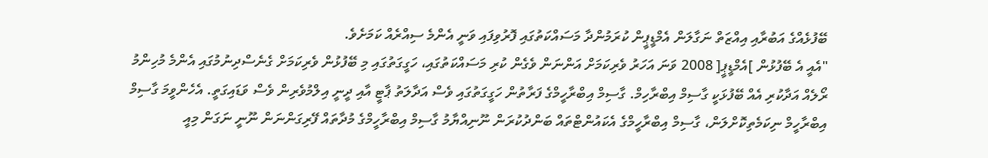ބޭފުޅެއްގެ އަބުރާއި އިއްޒަތް ނަގާލަން އެމްޑީޕީން ކުރަމުންދާ މަސައްކަތުގައި ފޮރުވިފައި ވަނީ އެންމެ ސިއްރެއް ކަމަށެވެ.
"އެއީ އެ ބޭފުޅުން ]އެމްޑީޕީ[ 2008 ވަނަ އަހަރު ވެރިކަމަށް އަންނަން ވެގެން ކުރި މަސައްކަތުގައި، ހަގީގަތުގައި މި ބޭފުޅުން ވެރިކަމަށް ގެނެސްދިނުމުގައި އެންމެ މުހިންމު ރޯލެއް އަދާކުރި އެއް ބޭފުޅަކީ ގާސިމް އިބްރާހިމް. ގާސިމް އިބްރާހީމްގެ ފަރާތުން ހަގީގަތުގައި ވެސް އަދާލަތު ޕާޓީ އާއި ދީނީ އިލްމުވެރިން ވެސް ވަޑައިގަތީ. އެހެންވީމަ ގާސިމް އިބްރާހީމް ނިކަމެތިކޮށްލަން، ގާސިމް އިބްރާހީމްގެ އެކައުންޓްތައް ބަންދުކުރަން ނޫނިއްޔާމު ގާސިމް އިބްރާހީމްގެ މުދާތައް ފޭރިގަންނަން ނޫނީ ނަގަން މިއީ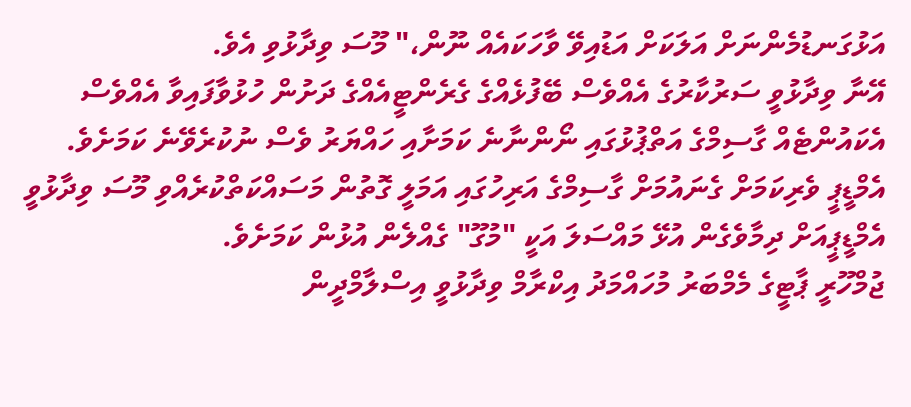އަޅުގަނޑުމެންނަށް އަލަކަށް އަޑުއިވޭ ވާހަކައެއް ނޫން،" މޫސަ ވިދާޅުވި އެވެ.
އޭނާ ވިދާޅުވީ ސަރުކާރުގެ އެއްވެސް ބޭފުޅެއްގެ ގެރެންޓީއެއްގެ ދަށުން ހުޅުވާފައިވާ އެއްވެސް އެކައުންޓެއް ގާސިމްގެ އަތްޕުޅުގައި ނޯންނާނެ ކަމަށާއި ހައްޔަރު ވެސް ނުކުރެވޭނެ ކަމަށެވެ.
އެމްޑީޕީ ވެރިކަމަށް ގެނައުމަށް ގާސިމްގެ އަރިހުގައި އަމަލީ ގޮތުން މަސައްކަތްކުރެއްވި މޫސަ ވިދާޅުވީ އެމްޑީޕީއަށް ދިމާވެގެން އުޅޭ މައްސަލަ އަކީ "މުގޫ" ގެއްލެން އުޅުން ކަމަށެވެ.
ޖުމްހޫރީ ޕާޓީގެ މެމްބަރު މުހައްމަދު އިކްރާމް ވިދާޅުވީ އިސްލާމްދީން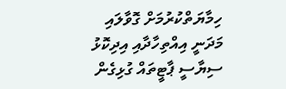ހިމާޔަތްކުރުމަށް ގޮވާލައި މަދަނީ އިއްތިހާދާއި އިދިކޮޅު ސިޔާސީ ޕާޓީތައް ގުޅިގެން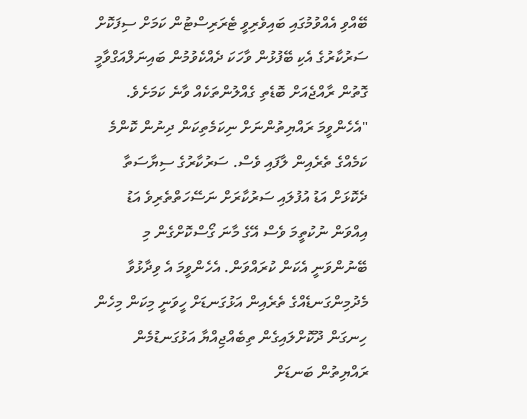ބޭއްވި އެއްވުމުގައި ބައިވެރިވީ ޓެރަރިސްޓުން ކަމަށް ސިފަކޮށް ސަރުކާރުގެ އެކި ބޭފުޅުން ވާހަކަ ދެއްކެވުމުން ބައިނަލްއަގްވާމީ ގޮތުން ރާއްޖެއަށް ބޮޑެތި ގެއްލުންތަކެއް ވާނެ ކަމަށެވެ.
"އެހެންވީމަ ރައްޔިތުންނަށް ނިކަމެތިކަން ދިނުން ކޮންމެ ކަމެއްގެ ތެރެއިން ލާފައި ވެސް. ސަރުކާރުގެ ސިޔާސަތާ ދެކޮޅަށް އަޑު އުފުލައި ސަރުކާރަށް ނަސޭހަތްތެރިވެ އަޑު އިއްވަން ނުކުތީމަ ވެސް އޭގެ މާނަ ގޯސްކޮށްގެން މި ބޭނުންވަނީ އެކަން ކުރައްވަން. އެހެންވީމަ އެ ވިދާޅުވާ މެދުމިންގަނޑެއްގެ ތެރެއިން އަޅުގަނޑަށް ހީވަނީ މިކަން މިހެން ހިނގަން ދޫކޮށްލައިގެން ތިބެއްޖިއްޔާ އަޅުގަނޑުމެން ރައްޔިތުން ބަނޑަށް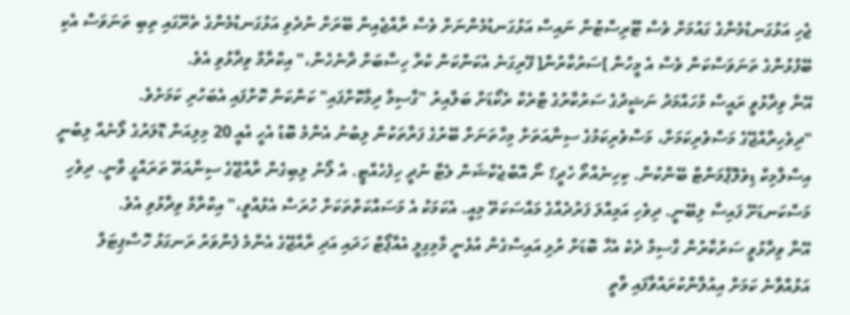ޖެހި އަޅުގަނޑުމެންގެ ގައުމަށް ވެސް ޓޫރިސްޓުން ނައިސް އަޅުގަނޑުމެންނަށް ވެސް ރާއްޖެއިން ބޭރަށް ނުދެވި އަޅުގަނޑުމެންގެ ތެރޭގައި ތިބި ތަނަވަސް އެކި ބޭފުޅުންގެ ތަނަވަސްކަން ވެސް އެ މީހުން ]ސަރުކާރުން[ ފޭރިގަނެ އެކަންކަން ކުރާ ހިސާބަށް ދާނެހެން،" އިކްރާމް ވިދާޅުވި އެވެ.
އޭނާ ވިދާޅުވީ ރައީސް މުހައްމަދު ނަޝީދުގެ ސަރުކާރުގެ ޓްރެކް ރެކޯޑަށް ބަލާއިރު "ގާސިމާ ދިމާކޮށްފައި" ކަންކަން ކޮށްފައި އެބަހުރި ކަމަށެވެ.
"ދިވެހިރާއްޖޭގެ މަސްވެރިކަމަށް، މަސްވެރިކަމުގެ ސިނާއަތަށް މިހާތަނަށް ބޭރުގެ ފަރާތަކުން ލިބުނު އެންމެ ބޮޑު އެހީ އެއީ 20 މިލިއަން ޑޮލަރުގެ ލޯނެއް ލިބުނީ އިސްލާމިކް ޑިވެލޮޕްމަންޓް ބޭންކުން. ކިހިނެއްތޯ ހެދީ؟ ނޯ އޮބްޖެކްޝަން ލެޓާ ނުދީ ހިފެހެއްޓީ. އެ ލޯނު ލިބިގެން ރާއްޖޭގެ ސިނާއަތޭ ތަރައްގީ ވާނީ. ދިވެހި މަސްކަނޑަށޭ ފައިސާ ލިބޭނީ. ދިވެހި އަމިއްލަ ފަރުދެއްގެ މައްސަކަތޭ މިއީ. އެކަމަކު އެ މަސައްކަތްތަކަށް ހުރަސް އެޅުއްވީ،" އިކްރާމް ވިދާޅުވި އެވެ.
އޭނާ ވިދާޅުވީ ސަރުކާރުން ގާސިމް ދެކެ އެހާ ބޮޑަށް ރުޅި އައިސްގެން އުޅެނީ މާމިގިލީ އެއާޕޯޓް ހަދައި އަދި ރާއްޖޭގެ އެންމެ ފެންވަރު ރަނގަޅު ހޮސްޕިޓަލް އަޅުއްވާނެ ކަމަށް އިއުލާންކުރައްވާފައި ވާތީ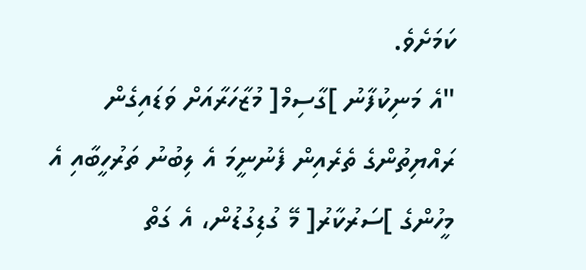ކަމަށެވެ.
"އެ މަނިކުފާނު ]ގާސިމް[ މުޒާހަރާއަށް ވަޑައިގެން ރައްޔިތުންގެ ތެރެއިން ފެނުނީމަ އެ ލިބުނު ތަރުހީބާއި އެ މީހުންގެ ]ސަރުކާރު[ މޭ ގުޑިގުޑުން، އެ ގަތް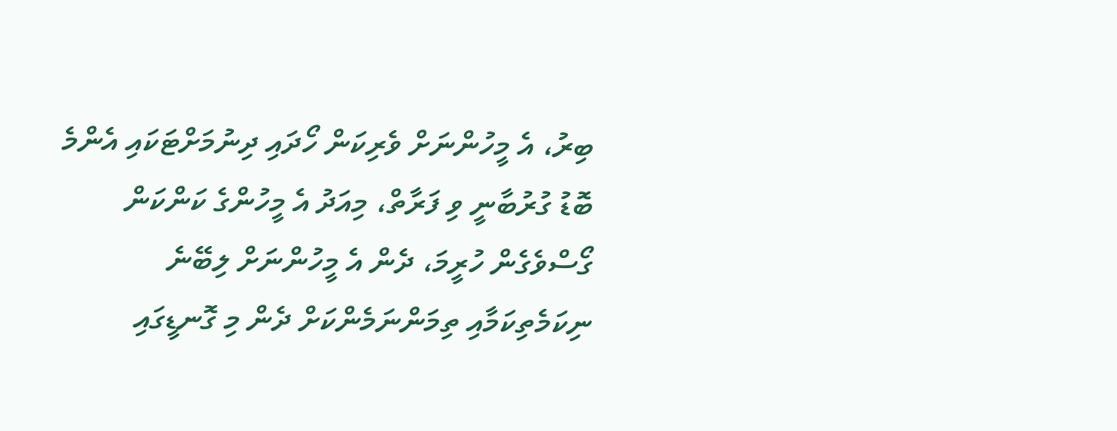ބިރު، އެ މީހުންނަށް ވެރިކަން ހޯދައި ދިނުމަށްޓަކައި އެންމެ ބޮޑު ގުރުބާނީ ވި ފަރާތް، މިއަދު އެ މީހުންގެ ކަންކަން ގޯސްވެގެން ހުރީމަ، ދެން އެ މީހުންނަށް ލިބޭނެ ނިކަމެތިކަމާއި ތިމަންނަމެންކަށް ދެން މި ގޮނޑީގައި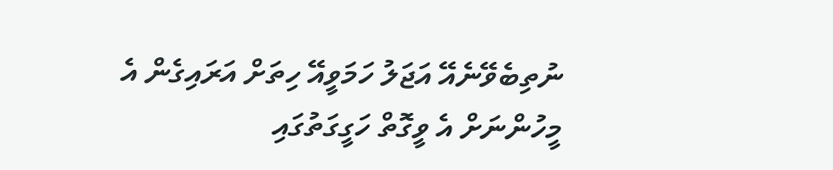ނުތިބެވޭނެއޭ އަޖަލު ހަމަވީއޭ ހިތަށް އަރައިގެން އެ މީހުންނަށް އެ ވީގޮތް ހަގީގަތުގައި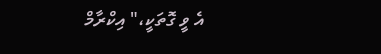އެ ވީ ގޮތަކީ،" އިކްރާމް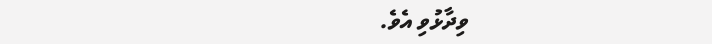ވިދާޅުވި އެވެ.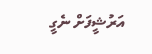އަރުޝީފަށް ނެގީ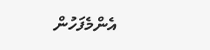އެންމެފަހުން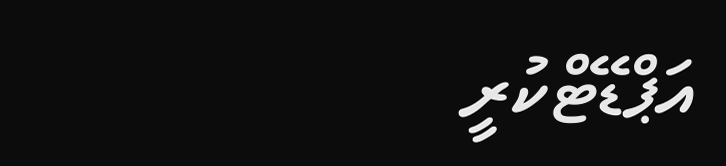އަޕްޑޭޓްކުރީ